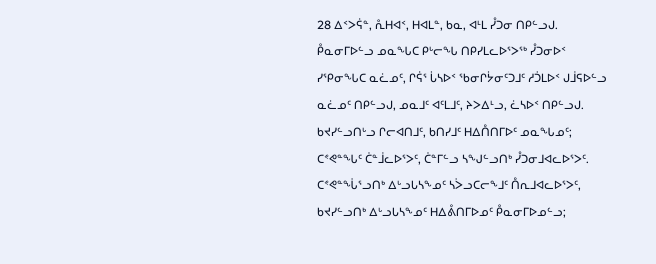28 ᐃᑉᐳᕌᓐ, ᕅᕼᐊᑉ, ᕼᐊᒪᓐ, ᑲᓇ, ᐊᒻᒪ ᓮᑐᓂ ᑎᑭᓪᓗᒍ.
ᑬᓇᓂᒥᐅᓪᓗ ᓄᓇᖓᑕ ᑭᒡᓕᖓ ᑎᑭᓯᒪᓚᐅᕐᐳᖅ ᓮᑐᓂᐅᑉ ᓯᕿᓂᖓᑕ ᓇᓛᓄᑦ, ᒋᕌᕐ ᒑᓴᐅᑉ ᖃᓂᒋᔮᓂᑦᑐᒧᑦ ᓱᑑᒪᐅᑉ ᒍᒨᕋᐅᓪᓗ ᓇᓛᓄᑦ ᑎᑭᓪᓗᒍ, ᓄᓇᒧᑦ ᐊᑦᒪᒧᑦ, ᔨᐳᐃᒻᓗ, ᓛᓴᐅᑉ ᑎᑭᓪᓗᒍ.
ᑲᔪᓯᓪᓗᑎᒡᓗ ᒋᓕᐊᑎᒧᑦ, ᑲᑎᓯᒧᑦ ᕼᐃᑍᑎᒥᐅᑦ ᓄᓇᖓᓄᑦ; ᑕᕝᕙᓐᖓᑦ ᑖᓐᒨᓚᐅᕐᐳᑦ, ᑖᓐᒥᓪᓗ ᓴᖑᓪᓗᑎᒃ ᓮᑐᓂᒧᐊᓚᐅᕐᐳᑦ.
ᑕᕝᕙᓐᖔᕐᓗᑎᒃ ᐃᒡᓗᒐᓴᖕᓄᑦ ᓴᐴᓗᑕᓕᖕᒧᑦ ᑍᕆᒧᐊᓚᐅᕐᐳᑦ, ᑲᔪᓯᓪᓗᑎᒃ ᐃᒡᓗᒐᓴᖕᓄᑦ ᕼᐃᕔᑎᒥᐅᓄᑦ ᑬᓇᓂᒥᐅᓄᓪᓗ;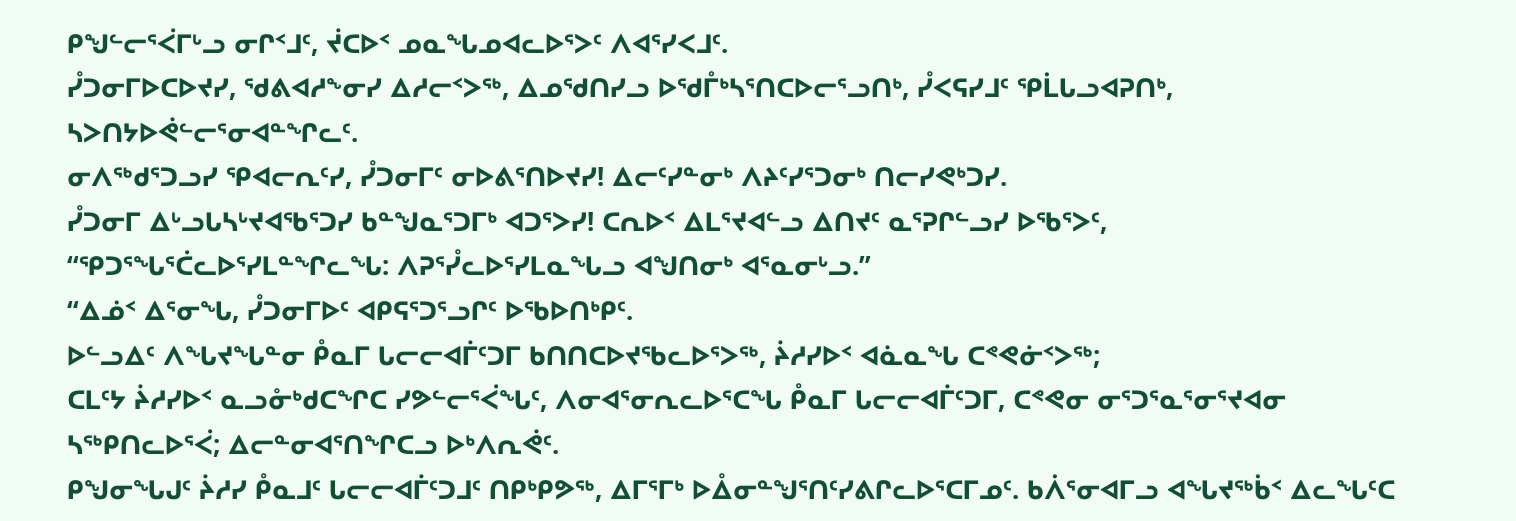ᑭᖑᓪᓕᕐᐹᒥᒡᓗ ᓂᒋᑉᒧᑦ, ᔫᑕᐅᑉ ᓄᓇᖓᓄᐊᓚᐅᕐᐳᑦ ᐱᐊᕐᓯᐸᒧᑦ.
ᓮᑐᓂᒥᐅᑕᐅᔪᓯ, ᖁᕕᐊᓱᖕᓂᓯ ᐃᓱᓕᑉᐳᖅ, ᐃᓄᖁᑎᓯᓗ ᐅᖁᒤᒃᓴᕐᑎᑕᐅᓕᕐᓗᑎᒃ, ᓮᐸᕋᓯᒧᑦ ᕿᒫᒐᓗᐊᕈᑎᒃ, ᓴᐳᑎᔭᐅᕚᓪᓕᕐᓂᐊᓐᖏᓚᑦ.
ᓂᐱᖅᑯᕐᑐᓗᓯ ᕿᐊᓕᕆᑦᓯ, ᓮᑐᓂᒥᑦ ᓂᐅᕕᕐᑎᐅᔪᓯ! ᐃᓕᑦᓯᓐᓂᒃ ᐱᔨᑦᓯᕐᑐᓂᒃ ᑎᓕᓯᕙᒃᑐᓯ.
ᓮᑐᓂᒥ ᐃᒡᓗᒐᓴᒡᔪᐊᖃᕐᑐᓯ ᑲᓐᖑᓇᕐᑐᒥᒃ ᐊᑐᕐᐳᓯ! ᑕᕆᐅᑉ ᐃᒪᕐᔪᐊᓪᓗ ᐃᑎᔪᑦ ᓇᕐᕈᒋᓪᓗᓯ ᐅᖃᕐᐳᑦ, “ᕿᑐᕐᖓᕐᑖᓚᐅᕐᓯᒪᓐᖏᓚᖓ: ᐱᕈᕐᓮᓚᐅᕐᓯᒪᓇᖓᓗ ᐊᖑᑎᓂᒃ ᐊᕐᓇᓂᒡᓗ.”
“ᐃᓅᑉ ᐃᕐᓂᖓ, ᓮᑐᓂᒥᐅᑦ ᐊᑭᕋᕐᑐᕐᓗᒋᑦ ᐅᖃᐅᑎᒃᑭᑦ.
ᐅᓪᓗᐃᑦ ᐱᖓᔪᖓᓐᓂ ᑬᓇᒥ ᒐᓕᓕᐊᒦᑦᑐᒥ ᑲᑎᑎᑕᐅᔪᖃᓚᐅᕐᐳᖅ, ᔩᓱᓯᐅᑉ ᐊᓈᓇᖓ ᑕᕝᕙᓃᑉᐳᖅ;
ᑕᒪᑦᔭ ᔩᓱᓯᐅᑉ ᓇᓗᓁᒃᑯᑕᖏᑕ ᓯᕗᓪᓕᕐᐹᖓᑦ, ᐱᓂᐊᕐᓂᕆᓚᐅᕐᑕᖓ ᑬᓇᒥ ᒐᓕᓕᐊᒦᑦᑐᒥ, ᑕᕝᕙᓂ ᓂᕐᑐᕐᓇᕐᓂᕐᔪᐊᓂ ᓴᖅᑭᑎᓚᐅᕐᐹ; ᐃᓕᓐᓂᐊᕐᑎᖏᑕᓗ ᐅᒃᐱᕆᕚᑦ.
ᑭᖑᓂᖓᒍᑦ ᔩᓱᓯ ᑬᓇᒧᑦ ᒐᓕᓕᐊᒦᑦᑐᒧᑦ ᑎᑭᒃᑭᕗᖅ, ᐃᒥᕐᒥᒃ ᐅᐂᓂᓐᖑᕐᑎᑦᓯᕕᒋᓚᐅᕐᑕᒥᓄᑦ. ᑲᐲᕐᓂᐊᒥᓗ ᐊᖓᔪᖅᑳᑉ ᐃᓚᖓᑦᑕ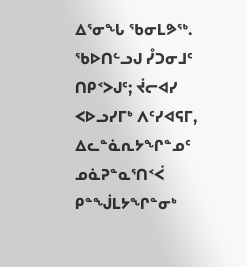ᐃᕐᓂᖓ ᖃᓂᒪᕗᖅ.
ᖃᐅᑎᓪᓗᒍ ᓮᑐᓂᒧᑦ ᑎᑭᑉᐳᒍᑦ; ᔫᓕᐊᓯ ᐸᐅᓗᓯᒥᒃ ᐱᑦᓯᐊᕋᒥ, ᐃᓚᓐᓈᕆᔭᖏᓐᓄᑦ ᓄᓈᕈᓐᓇᕐᑎᑉᐹ ᑭᓐᖒᒪᔭᖏᓐᓂᒃ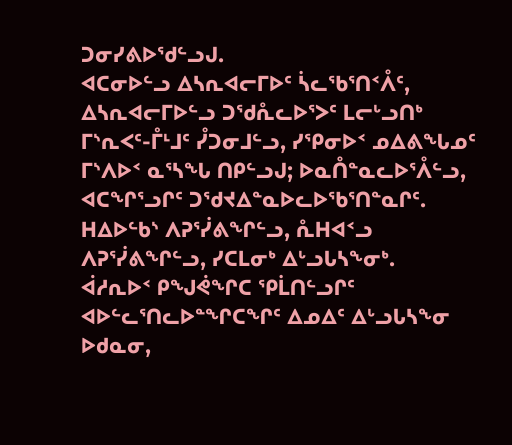ᑐᓂᓯᕕᐅᖁᓪᓗᒍ.
ᐊᑕᓂᐅᓪᓗ ᐃᓴᕆᐊᓕᒥᐅᑦ ᓵᓚᖃᕐᑎᑉᐰᑦ, ᐃᓴᕆᐊᓕᒥᐅᓪᓗ ᑐᖁᕅᓚᐅᕐᐳᑦ ᒪᓕᒡᓗᑎᒃ ᒥᔅᕆᐸᑦ-ᒤᒻᒧᑦ ᓮᑐᓂᒧᓪᓗ, ᓯᕿᓂᐅᑉ ᓄᐃᕕᖓᓄᑦ ᒥᔅᐱᐅᑉ ᓇᕐᓴᖓ ᑎᑭᓪᓗᒍ; ᐅᓇᑍᓐᓇᓚᐅᕐᐰᓪᓗ, ᐊᑕᖏᕐᓗᒋᑦ ᑐᖁᔪᐃᓐᓇᐅᓚᐅᖃᕐᑎᓐᓇᒋᑦ.
ᕼᐃᐅᓪᑲᔅ ᐱᕈᕐᓰᕕᖏᓪᓗ, ᕅᕼᐊᑉᓗ ᐱᕈᕐᓰᕕᖏᓪᓗ, ᓯᑕᒪᓂᒃ ᐃᒡᓗᒐᓴᖕᓂᒃ.
ᐋᓱᕆᐅᑉ ᑭᖑᕚᖏᑕ ᕿᒫᑎᓪᓗᒋᑦ ᐊᐅᓪᓚᕐᑎᓚᐅᓐᖏᑕᖏᑦ ᐃᓄᐃᑦ ᐃᒡᓗᒐᓴᖕᓂ ᐅᑯᓇᓂ,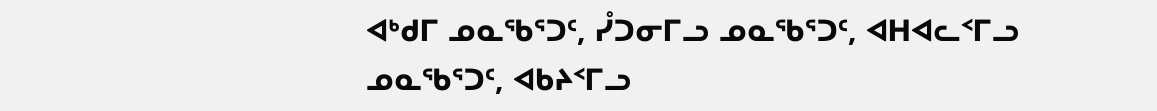ᐊᒃᑯᒥ ᓄᓇᖃᕐᑐᑦ, ᓮᑐᓂᒥᓗ ᓄᓇᖃᕐᑐᑦ, ᐊᕼᐊᓚᑉᒥᓗ ᓄᓇᖃᕐᑐᑦ, ᐊᑲᔨᑉᒥᓗ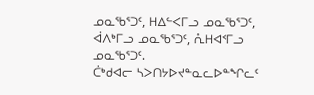ᓄᓇᖃᕐᑐᑦ, ᕼᐃᓪᐸᒥᓗ ᓄᓇᖃᕐᑐᑦ, ᐋᐱᒃᒥᓗ ᓄᓇᖃᕐᑐᑦ, ᕅᕼᐊᑉᒥᓗ ᓄᓇᖃᕐᑐᑦ.
ᑖᒃᑯᐊᓕ ᓴᐳᑎᔭᐅᔪᓐᓇᓚᐅᓐᖏᓚᑦ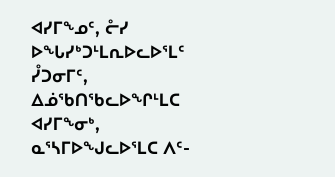ᐊᓯᒥᖕᓄᑦ, ᓔᓯ ᐅᖓᓯᒃᑐᒻᒪᕆᐅᓚᐅᕐᒪᑦ ᓮᑐᓂᒥᑦ, ᐃᓅᖃᑎᖃᓚᐅᖏᒻᒪᑕ ᐊᓯᒥᖕᓂᒃ, ᓇᕐᓴᒥᐅᖑᓚᐅᕐᒪᑕ ᐱᑦ-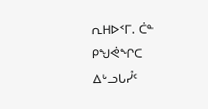ᕆᕼᐅᑉᒥ. ᑖᓐ ᑭᖑᕚᖏᑕ ᐃᒡᓗᒐᓮᑦ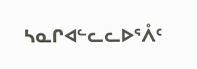ᓴᓇᒋᐊᓪᓚᓚᐅᕐᐰᑦ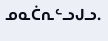ᓄᓇᑖᕆᓪᓗᒍᓗ.